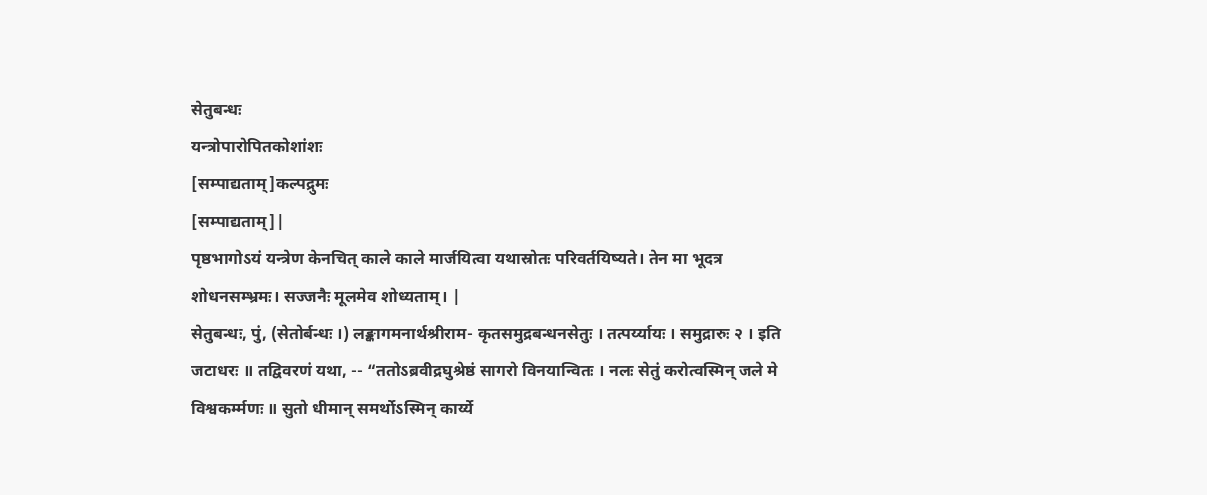सेतुबन्धः
यन्त्रोपारोपितकोशांशः
[सम्पाद्यताम्]कल्पद्रुमः
[सम्पाद्यताम्]|
पृष्ठभागोऽयं यन्त्रेण केनचित् काले काले मार्जयित्वा यथास्रोतः परिवर्तयिष्यते। तेन मा भूदत्र शोधनसम्भ्रमः। सज्जनैः मूलमेव शोध्यताम्। |
सेतुबन्धः, पुं, (सेतोर्बन्धः ।) लङ्कागमनार्थश्रीराम- कृतसमुद्रबन्धनसेतुः । तत्पर्य्यायः । समुद्रारुः २ । इति जटाधरः ॥ तद्विवरणं यथा, -- “ततोऽब्रवीद्रघुश्रेष्ठं सागरो विनयान्वितः । नलः सेतुं करोत्वस्मिन् जले मे विश्वकर्म्मणः ॥ सुतो धीमान् समर्थोऽस्मिन् कार्य्ये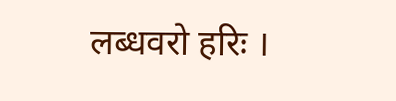लब्धवरो हरिः ।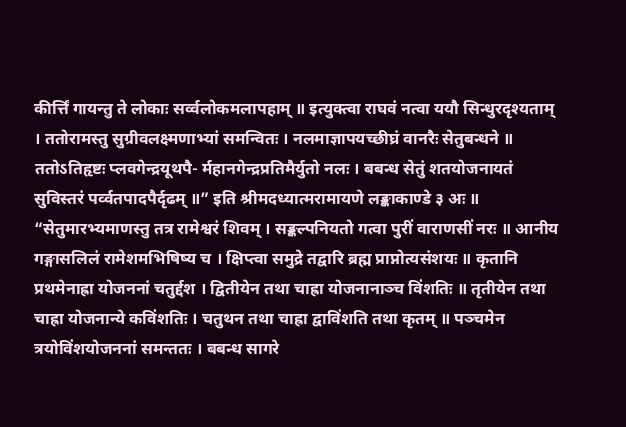कीर्त्तिं गायन्तु ते लोकाः सर्व्वलोकमलापहाम् ॥ इत्युक्त्वा राघवं नत्वा ययौ सिन्धुरदृश्यताम् । ततोरामस्तु सुग्रीवलक्ष्मणाभ्यां समन्वितः । नलमाज्ञापयच्छीघ्रं वानरैः सेतुबन्धने ॥ ततोऽतिहृष्टः प्लवगेन्द्रयूथपै- र्महानगेन्द्रप्रतिमैर्युतो नलः । बबन्ध सेतुं शतयोजनायतं सुविस्तरं पर्व्वतपादपैर्दृढम् ॥” इति श्रीमदध्यात्मरामायणे लङ्काकाण्डे ३ अः ॥ “सेतुमारभ्यमाणस्तु तत्र रामेश्वरं शिवम् । सङ्कल्पनियतो गत्वा पुरीं वाराणसीं नरः ॥ आनीय गङ्गासलिलं रामेशमभिषिष्य च । क्षिप्त्वा समुद्रे तद्वारि ब्रह्म प्राप्नोत्यसंशयः ॥ कृतानि प्रथमेनाह्रा योजननां चतुर्द्दश । द्वितीयेन तथा चाह्रा योजनानाञ्च विंशतिः ॥ तृतीयेन तथा चाह्रा योजनान्ये कविंशतिः । चतुथन तथा चाह्रा द्वाविंशति तथा कृतम् ॥ पञ्चमेन त्रयोविंशयोजननां समन्ततः । बबन्ध सागरे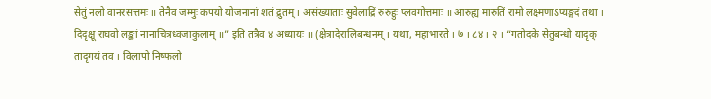सेतुं नलो वानरसत्तमः ॥ तेनैव जम्मुः कपयो योजनानां शतं द्रुतम् । असंख्याताः सुवेलाद्रिं रुरुहुः प्लवगोत्तमाः ॥ आरुह्य मारुतिं रामो लक्ष्मणाऽप्यङ्गदं तथा । दिदृक्षू राघवो लङ्कां नानाचित्रध्वजाकुलाम् ॥” इति तत्रैव ४ अध्यायः ॥ (क्षेत्रादेरालिबन्धनम् । यथा, महाभारते । ७ । ८४ । २ । “गतोदके सेतुबन्धो यादृक् तादृगयं तव । विलापो निष्फलो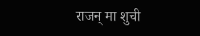राजन् मा शुची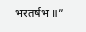भरतर्षभ ॥”